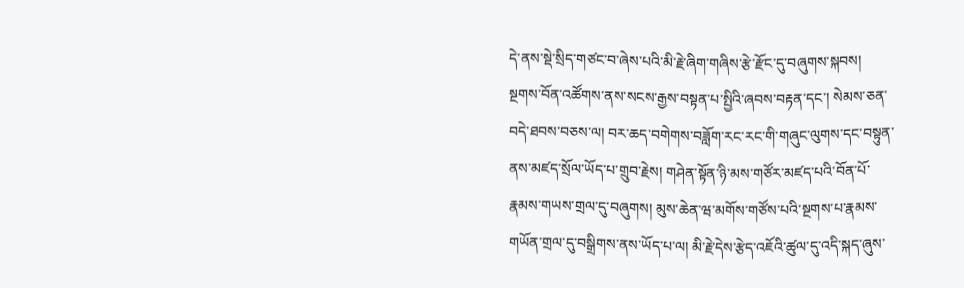དེ་ནས་སྡེ་སྲིད་གཙང་བ་ཞེས་པའི་མི་རྗེ་ཞིག་གཞིས་རྩེ་རྫོང་དུ་བཞུགས་སྐབས། སྔགས་བོན་འཚོགས་ནས་སངས་རྒྱས་བསྟན་པ་སྤྱིའི་ཞབས་བརྟན་དང་། སེམས་ཅན་བདེ་ཐབས་བཅས་ལ། བར་ཆད་བགེགས་བཟློག་རང་རང་གི་གཞུང་ལུགས་དང་བསྟུན་ནས་མཛད་སྲོལ་ཡོད་པ་གྲུབ་རྗེས། གཤེན་སྟོན་ཉི་མས་གཙོར་མཛད་པའི་བོན་པོ་རྣམས་གཡས་གྲལ་དུ་བཞུགས། མུས་ཆེན་ཝ་མགོས་གཙོས་པའི་སྔགས་པ་རྣམས་གཡོན་གྲལ་དུ་བསྒྲིགས་ནས་ཡོད་པ་ལ། མི་རྗེ་དེས་རྩེད་འཇོའི་ཚུལ་དུ་འདི་སྐད་ཞུས་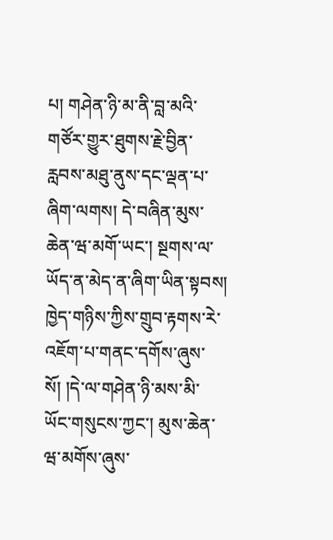པ། གཤེན་ཉི་མ་ནི་བླ་མའི་གཙོར་གྱུར་ཐུགས་རྗེ་བྱིན་རླབས་མཐུ་ནུས་དང་ལྡན་པ་ཞིག་ལགས། དེ་བཞིན་མུས་ཆེན་ཝ་མགོ་ཡང་། སྔགས་ལ་ཡོད་ན་མེད་ན་ཞིག་ཡིན་སྟབས། ཁྱེད་གཉིས་ཀྱིས་གྲུབ་རྟགས་རེ་འཇོག་པ་གནང་དགོས་ཞུས་སོ། །དེ་ལ་གཤེན་ཉི་མས་མི་ཡོང་གསུངས་ཀྱང་། མུས་ཆེན་ཝ་མགོས་ཞུས་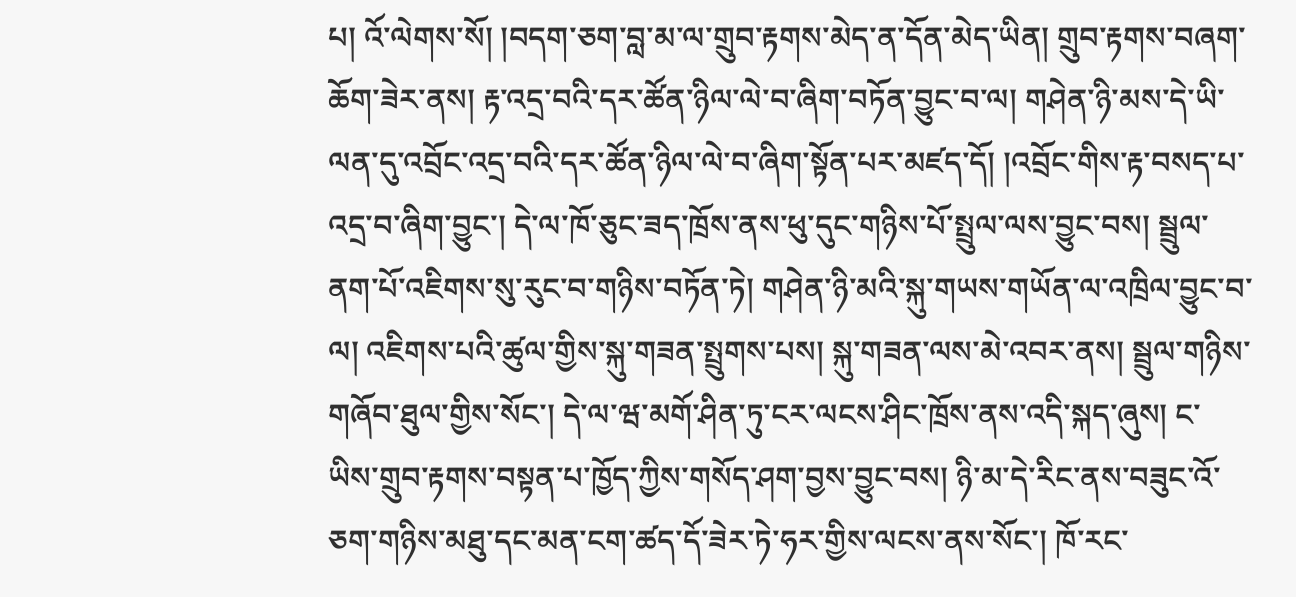པ། འོ་ལེགས་སོ། །བདག་ཅག་བླ་མ་ལ་གྲུབ་རྟགས་མེད་ན་དོན་མེད་ཡིན། གྲུབ་རྟགས་བཞག་ཆོག་ཟེར་ནས། རྟ་འདྲ་བའི་དར་ཚོན་ཉིལ་ལེ་བ་ཞིག་བཏོན་བྱུང་བ་ལ། གཤེན་ཉི་མས་དེ་ཡི་ལན་དུ་འབྲོང་འདྲ་བའི་དར་ཚོན་ཉིལ་ལེ་བ་ཞིག་སྟོན་པར་མཛད་དོ། །འབྲོང་གིས་རྟ་བསད་པ་འདྲ་བ་ཞིག་བྱུང་། དེ་ལ་ཁོ་ཅུང་ཟད་ཁྲོས་ནས་ཕུ་དུང་གཉིས་པོ་སྤྲུལ་ལས་བྱུང་བས། སྦྲུལ་ནག་པོ་འཇིགས་སུ་རུང་བ་གཉིས་བཏོན་ཏེ། གཤེན་ཉི་མའི་སྐུ་གཡས་གཡོན་ལ་འཁྲིལ་བྱུང་བ་ལ། འཇིགས་པའི་ཚུལ་གྱིས་སྐུ་གཟན་སྤྲུགས་པས། སྐུ་གཟན་ལས་མེ་འབར་ནས། སྦྲུལ་གཉིས་གཞོབ་ཐུལ་གྱིས་སོང་། དེ་ལ་ཝ་མགོ་ཤིན་ཏུ་ངར་ལངས་ཤིང་ཁྲོས་ནས་འདི་སྐད་ཞུས། ང་ཡིས་གྲུབ་རྟགས་བསྟན་པ་ཁྱོད་ཀྱིས་གསོད་ཤག་བྱས་བྱུང་བས། ཉི་མ་དེ་རིང་ནས་བཟུང་འོ་ཅག་གཉིས་མཐུ་དང་མན་ངག་ཚད་དོ་ཟེར་ཏེ་ཧར་གྱིས་ལངས་ནས་སོང་། ཁོ་རང་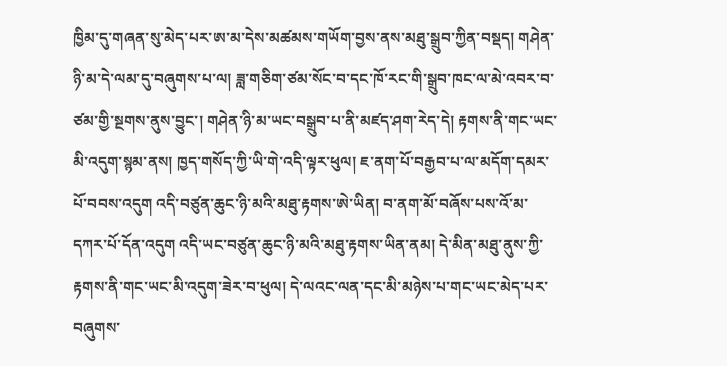ཁྱིམ་དུ་གཞན་སུ་མེད་པར་ཨ་མ་དེས་མཚམས་གཡོག་བྱས་ནས་མཐུ་སྒྲུབ་ཀྱིན་བསྡད། གཤེན་ཉི་མ་དེ་ལམ་དུ་བཞུགས་པ་ལ། ཟླ་གཅིག་ཙམ་སོང་བ་དང་ཁོ་རང་གི་སྒྲུབ་ཁང་ལ་མེ་འབར་བ་ཙམ་གྱི་སྔགས་ནུས་བྱུང་། གཤེན་ཉི་མ་ཡང་བསྒྲུབ་པ་ནི་མཛད་ཤག་རེད་དེ། རྟགས་ནི་གང་ཡང་མི་འདུག་སྙམ་ནས། ཁྱད་གསོད་ཀྱི་ཡི་གེ་འདི་ལྟར་ཕུལ། ཇ་ནག་པོ་བརྒྱབ་པ་ལ་མདོག་དམར་པོ་བབས་འདུག འདི་བཙུན་ཆུང་ཉི་མའི་མཐུ་རྟགས་ཨེ་ཡིན། བ་ནག་མོ་བཞོས་པས་འོ་མ་དཀར་པོ་དོན་འདུག འདི་ཡང་བཙུན་ཆུང་ཉི་མའི་མཐུ་རྟགས་ཡིན་ནམ། དེ་མིན་མཐུ་ནུས་ཀྱི་རྟགས་ནི་གང་ཡང་མི་འདུག་ཟེར་བ་ཕུལ། དེ་ལའང་ལན་དང་མི་མཉེས་པ་གང་ཡང་མེད་པར་བཞུགས་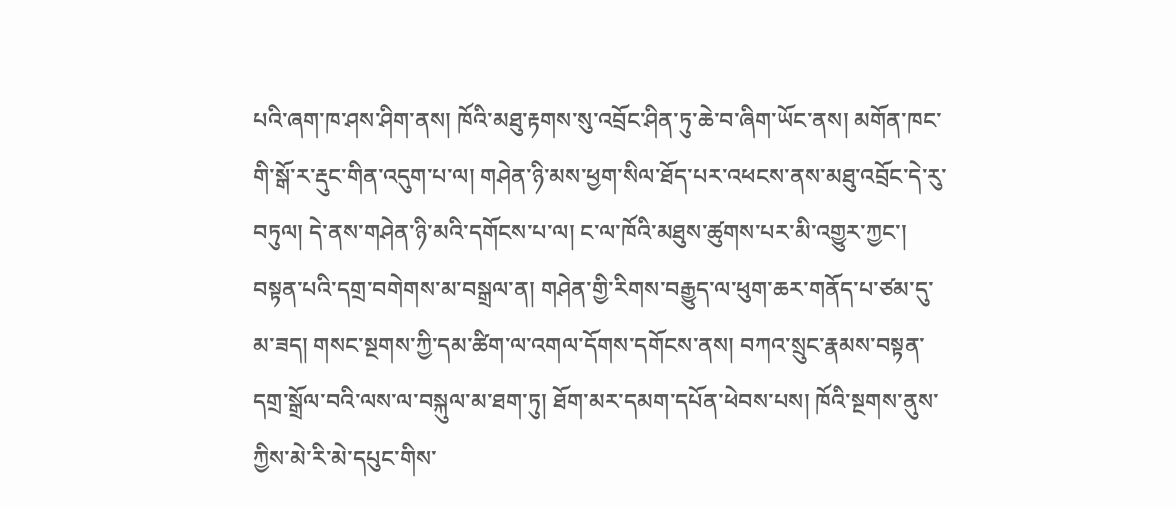པའི་ཞག་ཁ་ཤས་ཤིག་ནས། ཁོའི་མཐུ་རྟགས་སུ་འབྲོང་ཤིན་ཏུ་ཆེ་བ་ཞིག་ཡོང་ནས། མགོན་ཁང་གི་སྒོ་ར་རྡུང་གིན་འདུག་པ་ལ། གཤེན་ཉི་མས་ཕྱག་སིལ་ཐོད་པར་འཕངས་ནས་མཐུ་འབྲོང་དེ་རུ་བཏུལ། དེ་ནས་གཤེན་ཉི་མའི་དགོངས་པ་ལ། ང་ལ་ཁོའི་མཐུས་ཚུགས་པར་མི་འགྱུར་ཀྱང་། བསྟན་པའི་དགྲ་བགེགས་མ་བསྒྲལ་ན། གཤེན་གྱི་རིགས་བརྒྱུད་ལ་ཕུག་ཆར་གནོད་པ་ཙམ་དུ་མ་ཟད། གསང་སྔགས་ཀྱི་དམ་ཚིག་ལ་འགལ་དོགས་དགོངས་ནས། བཀའ་སྲུང་རྣམས་བསྟན་དགྲ་སྒྲོལ་བའི་ལས་ལ་བསྐུལ་མ་ཐག་ཏུ། ཐོག་མར་དམག་དཔོན་ཕེབས་པས། ཁོའི་སྔགས་ནུས་ཀྱིས་མེ་རི་མེ་དཔུང་གིས་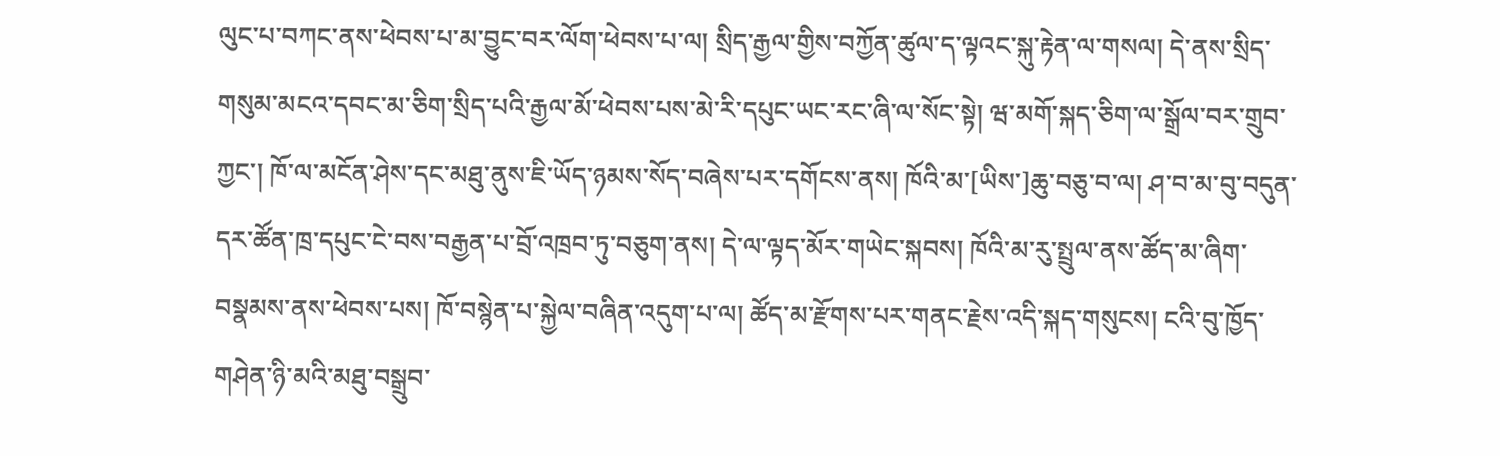ལུང་པ་བཀང་ནས་ཕེབས་པ་མ་བྱུང་བར་ལོག་ཕེབས་པ་ལ། སྲིད་རྒྱལ་གྱིས་བཀྱོན་ཚུལ་ད་ལྟའང་སྐུ་རྟེན་ལ་གསལ། དེ་ནས་སྲིད་གསུམ་མངའ་དབང་མ་ཅིག་སྲིད་པའི་རྒྱལ་མོ་ཕེབས་པས་མེ་རི་དཔུང་ཡང་རང་ཞི་ལ་སོང་སྟེ། ཝ་མགོ་སྐད་ཅིག་ལ་སྒྲོལ་བར་གྲུབ་ཀྱང་། ཁོ་ལ་མངོན་ཤེས་དང་མཐུ་ནུས་ཇི་ཡོད་ཉམས་སོད་བཞེས་པར་དགོངས་ནས། ཁོའི་མ་[ཡིས་]ཆུ་བཅུ་བ་ལ། ཤ་བ་མ་བུ་བདུན་དར་ཚོན་ཁྲ་དཔུང་ངེ་བས་བརྒྱན་པ་བྲོ་འཁྲབ་ཏུ་བཅུག་ནས། དེ་ལ་ལྟད་མོར་གཡེང་སྐབས། ཁོའི་མ་རུ་སྤྲུལ་ནས་ཚོད་མ་ཞིག་བསྣམས་ནས་ཕེབས་པས། ཁོ་བསྙེན་པ་སྐྱེལ་བཞིན་འདུག་པ་ལ། ཚོད་མ་རྫོགས་པར་གནང་རྗེས་འདི་སྐད་གསུངས། ངའི་བུ་ཁྱོད་གཤེན་ཉི་མའི་མཐུ་བསྒྲུབ་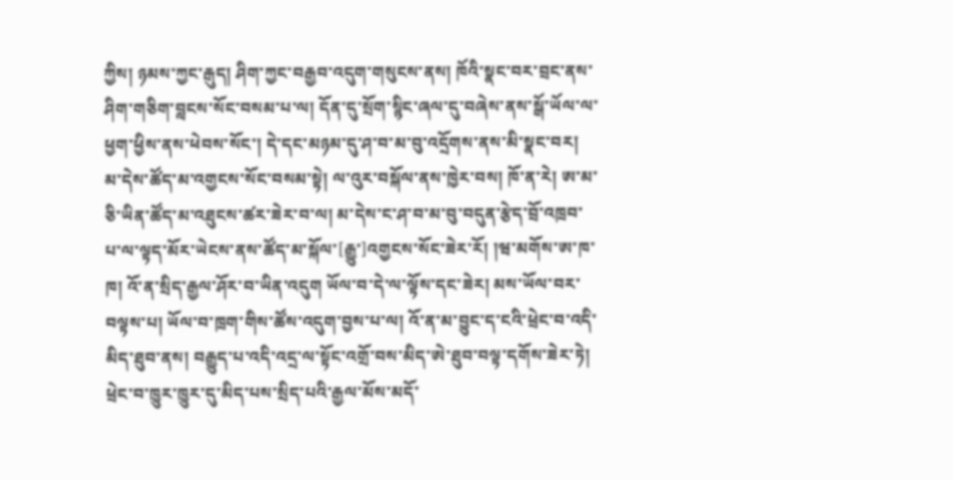ཀྱིས། ཉམས་ཀྱང་རྒུད། ཤིག་ཀྱང་བརྒྱབ་འདུག་གསུངས་ནས། ཁོའི་སྣང་བར་བྲང་ནས་ཤིག་གཅིག་བླངས་སོང་བསམ་པ་ལ། དོན་དུ་སྲོག་སྙིང་ཞལ་དུ་བཞེས་ནས་སྒོ་ཡོལ་ལ་ཕྱག་ཕྱིས་ནས་ཕེབས་སོང་། དེ་དང་མཉམ་དུ་ཤ་བ་མ་བུ་འདྲོགས་ནས་མི་སྣང་བར། མ་དེས་ཚོད་མ་འགྱངས་སོང་བསམ་སྟེ། ལ་འུར་བསྐོལ་ནས་ཁྱེར་བས། ཁོ་ན་རེ། ཨ་མ་ཅི་ཡིན་ཚོད་མ་འཐུངས་ཚར་ཟེར་བ་ལ། མ་དེས་ང་ཤ་བ་མ་བུ་བདུན་རྩེད་བྲོ་འཁྲབ་པ་ལ་ལྟད་མོར་ཡེངས་ནས་ཚོད་མ་སྐོལ་[རྒྱུ་]འགྱངས་སོང་ཟེར་རོ། །ཝ་མགོས་ཨ་ཁ་ཁ། འོ་ན་སྲིད་རྒྱལ་ཤོར་བ་ཡིན་འདུག ཡོལ་བ་དེ་ལ་ལྟོས་དང་ཟེར། མས་ཡོལ་བར་བལྟས་པ། ཡོལ་བ་ཁྲག་གིས་ཚོས་འདུག་བྱས་པ་ལ། འོ་ན་མ་བྱུང་ད་ངའི་ཕྲེང་བ་འདི་མིད་ཐུབ་ནས། བརྒྱུད་པ་འདི་འདྲ་ལ་སྟོང་འགྲོ་བས་མིད་ཨེ་ཐུབ་བལྟ་དགོས་ཟེར་ཏེ། ཕྲེང་བ་ཁྱུར་ཁྱུར་དུ་མིད་པས་སྲིད་པའི་རྒྱལ་མོས་མདོ་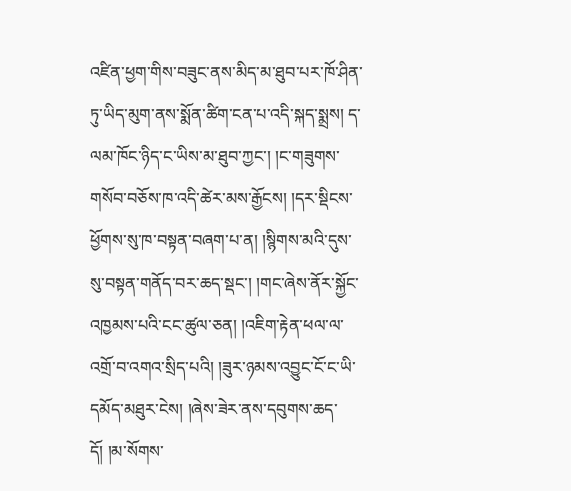འཛིན་ཕྱག་གིས་བཟུང་ནས་མིད་མ་ཐུབ་པར་ཁོ་ཤིན་ཏུ་ཡིད་མུག་ནས་སྨོན་ཚིག་ངན་པ་འདི་སྐད་སྨྲས། ད་ལམ་ཁོང་ཉིད་ང་ཡིས་མ་ཐུབ་ཀྱང་། །ང་གཟུགས་གསོབ་བཅོས་ཁ་འདི་ཚེར་མས་རྒྱོངས། །དར་སྡིངས་ཕྱོགས་སུ་ཁ་བསྟན་བཞག་པ་ན། །སྙིགས་མའི་དུས་སུ་བསྟན་གནོད་བར་ཆད་སྡང་། །གང་ཞེས་ནོར་སྐྱོང་འཁྱམས་པའི་ངང་ཚུལ་ཅན། །འཇིག་རྟེན་ཕལ་ལ་འགྲོ་བ་འགའ་སྲིད་པའི། །ཟུར་ཉམས་འབྱུང་ངོ་ང་ཡི་དམོད་མཐུར་ངེས། །ཞེས་ཟེར་ནས་དབུགས་ཆད་དོ། །མ་སོགས་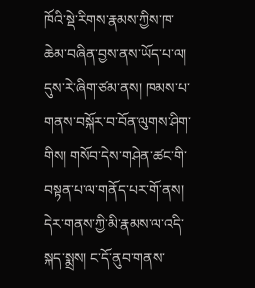ཁོའི་སྡེ་རིགས་རྣམས་ཀྱིས་ཁ་ཆེམ་བཞིན་བྱས་ནས་ཡོད་པ་ལ། དུས་རེ་ཞིག་ཙམ་ནས། ཁམས་པ་གནས་བསྐོར་བ་བོན་ལུགས་ཤིག་གིས། གསོབ་དེས་གཤེན་ཚང་གི་བསྟན་པ་ལ་གནོད་པར་གོ་ནས། དེར་གནས་ཀྱི་མི་རྣམས་ལ་འདི་སྐད་སྨྲས། ང་དོ་ནུབ་གནས་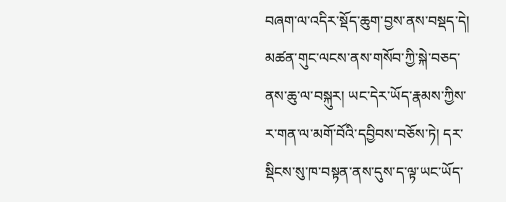བཞག་ལ་འདིར་སྡོད་ཆུག་བྱས་ནས་བསྡད་དེ། མཚན་གུང་ལངས་ནས་གསོབ་ཀྱི་སྐེ་བཅད་ནས་ཆུ་ལ་བསྐུར། ཡང་དེར་ཡོད་རྣམས་ཀྱིས་ར་གན་ལ་མགོ་བོའི་དབྱིབས་བཅོས་ཏེ། དར་སྡིངས་སུ་ཁ་བསྟན་ནས་དུས་ད་ལྟ་ཡང་ཡོད་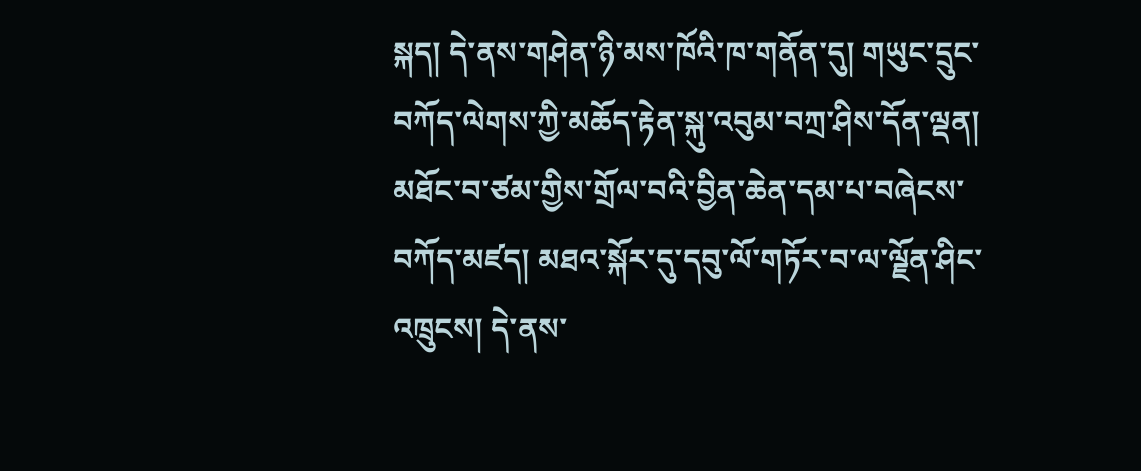སྐད། དེ་ནས་གཤེན་ཉི་མས་ཁོའི་ཁ་གནོན་དུ། གཡུང་དྲུང་བཀོད་ལེགས་ཀྱི་མཆོད་རྟེན་སྐུ་འབུམ་བཀྲ་ཤིས་དོན་ལྡན། མཐོང་བ་ཙམ་གྱིས་གྲོལ་བའི་བྱིན་ཆེན་དམ་པ་བཞེངས་བཀོད་མཛད། མཐའ་སྐོར་དུ་དབུ་ལོ་གཏོར་བ་ལ་ལྗོན་ཤིང་འཁྲུངས། དེ་ནས་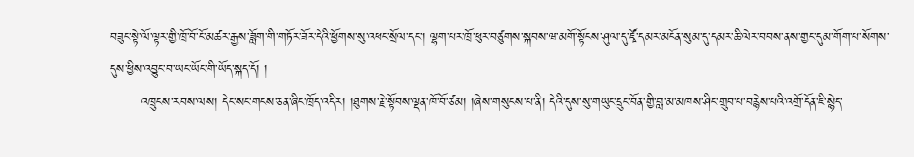བཟུང་སྟེ་ལོ་ལྟར་གྱི་ཁྲོ་བོ་ངོ་མཚར་རྒྱས་ཟློག་གི་གཏོར་ཟོར་དེའི་ཕྱོགས་སུ་འཕང་སྲོལ་དང་། ལྷག་པར་ཁྲོ་ཕུར་བཙུགས་སྐབས་ཝ་མགོ་སྟོངས་ཤུལ་དུ་ཛྭོ་དམར་མངོན་སུམ་དུ་དམར་ཆི་ལེར་བབས་ནས་གྱང་དུམ་གོག་པ་སོགས་དུས་ཕྱིས་འབྱུང་བ་ཡང་ཡོང་གི་ཡོད་སྐད་དོ། །
       འཁྲུངས་རབས་ལས། དེང་སང་གངས་ཅན་ཞིང་ཁྲོད་འདིར། །ཐུགས་རྗེ་སྟོབས་ལྡན་ཁོ་བོ་ཙམ། །ཞེས་གསུངས་པ་ནི། དེའི་དུས་སུ་གཡུང་དྲུང་བོན་གྱི་བླ་མ་མཁས་ཤིང་གྲུབ་པ་བརྙེས་པའི་འགྲོ་དོན་ཇི་སྙེད་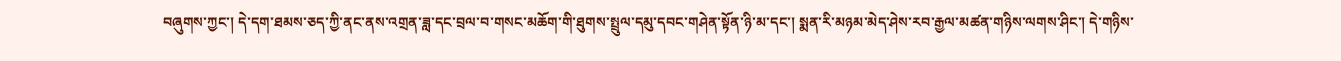བཞུགས་ཀྱང་། དེ་དག་ཐམས་ཅད་ཀྱི་ནང་ནས་འགྲན་ཟླ་དང་བྲལ་བ་གསང་མཆོག་གི་ཐུགས་སྤྲུལ་དམུ་དབང་གཤེན་སྟོན་ཉི་མ་དང་། སྨན་རི་མཉམ་མེད་ཤེས་རབ་རྒྱལ་མཚན་གཉིས་ལགས་ཤིང་། དེ་གཉིས་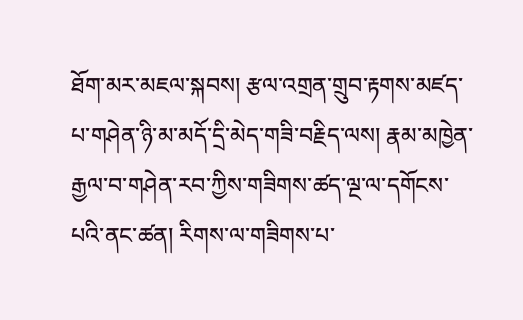ཐོག་མར་མཇལ་སྐབས། རྩལ་འགྲན་གྲུབ་རྟགས་མཛད་པ་གཤེན་ཉི་མ་མདོ་དྲི་མེད་གཟི་བརྗིད་ལས། རྣམ་མཁྱེན་རྒྱལ་བ་གཤེན་རབ་ཀྱིས་གཟིགས་ཚད་ལྔ་ལ་དགོངས་པའི་ནང་ཚན། རིགས་ལ་གཟིགས་པ་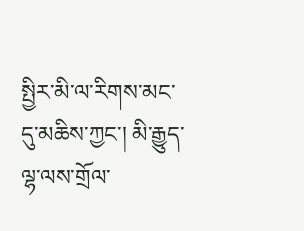སྤྱིར་མི་ལ་རིགས་མང་དུ་མཆིས་ཀྱང་། མི་རྒྱུད་ལྷ་ལས་གྲོལ་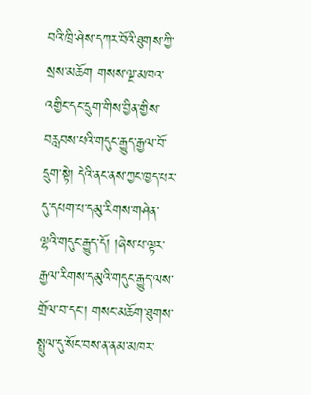བའི་ཁྲི་ཤེས་དཀར་བོའི་ཐུགས་ཀྱི་སྲས་མཆོག གསས་ལྔ་མཁའ་འགྱིང་དང་དྲུག་གིས་བྱིན་གྱིས་བརླབས་པའི་གདུང་རྒྱུད་རྒྱལ་བོ་དྲུག་སྟེ། དེའི་ནང་ནས་ཀྱང་ཁྱད་པར་དུ་དཔག་པ་དམུ་རིགས་གཤེན་ལྷའི་གདུང་རྒྱུད་དོ། །ཞེས་པ་ལྟར་རྒྱལ་རིགས་དམུའི་གདུང་རྒྱུད་ལས་གྲོལ་བ་དང་། གསང་མཆོག་ཐུགས་སྤྲུལ་དུ་སོང་བས་ན་ནམ་མཁར་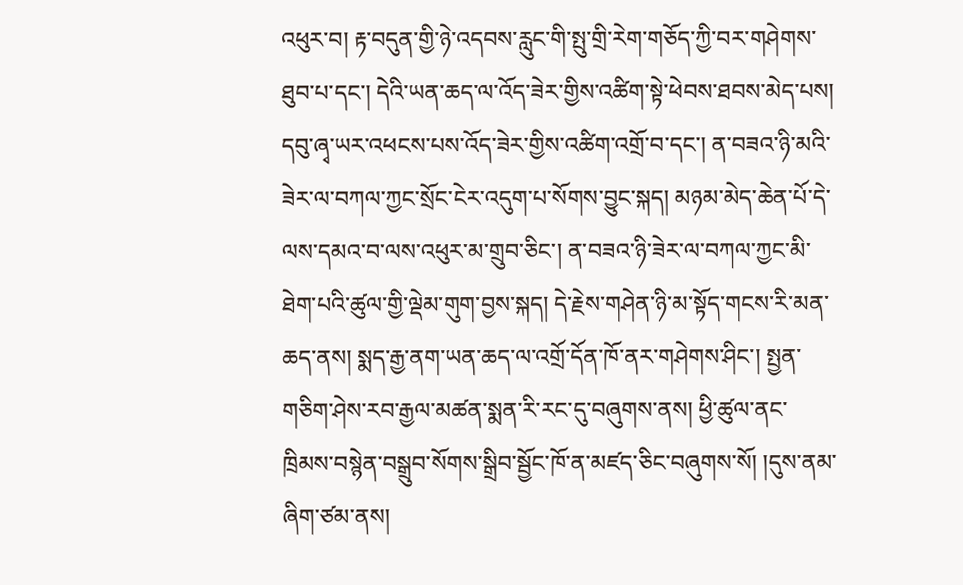འཕུར་བ། རྟ་བདུན་གྱི་ཉེ་འདབས་རླུང་གི་སྤུ་གྲི་རེག་གཅོད་ཀྱི་བར་གཤེགས་ཐུབ་པ་དང་། དེའི་ཡན་ཆད་ལ་འོད་ཟེར་གྱིས་འཚིག་སྟེ་ཕེབས་ཐབས་མེད་པས། དབུ་ཞྭ་ཡར་འཕངས་པས་འོད་ཟེར་གྱིས་འཚིག་འགྲོ་བ་དང་། ན་བཟའ་ཉི་མའི་ཟེར་ལ་བཀལ་ཀྱང་སྲོང་ངེར་འདུག་པ་སོགས་བྱུང་སྐད། མཉམ་མེད་ཆེན་པོ་དེ་ལས་དམའ་བ་ལས་འཕུར་མ་གྲུབ་ཅིང་། ན་བཟའ་ཉི་ཟེར་ལ་བཀལ་ཀྱང་མི་ཐེག་པའི་ཚུལ་གྱི་ལྡེམ་གུག་བྱས་སྐད། དེ་རྗེས་གཤེན་ཉི་མ་སྟོད་གངས་རི་མན་ཆད་ནས། སྨད་རྒྱ་ནག་ཡན་ཆད་ལ་འགྲོ་དོན་ཁོ་ནར་གཤེགས་ཤིང་། སྤྱན་གཅིག་ཤེས་རབ་རྒྱལ་མཚན་སྨན་རི་རང་དུ་བཞུགས་ནས། ཕྱི་ཚུལ་ནང་ཁྲིམས་བསྙེན་བསྒྲུབ་སོགས་སྒྲིབ་སྦྱོང་ཁོ་ན་མཛད་ཅིང་བཞུགས་སོ། །དུས་ནམ་ཞིག་ཙམ་ནས།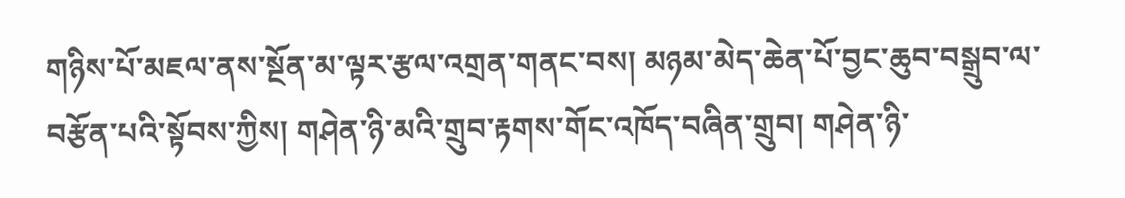གཉིས་པོ་མཇལ་ནས་སྔོན་མ་ལྟར་རྩལ་འགྲན་གནང་བས། མཉམ་མེད་ཆེན་པོ་བྱང་ཆུབ་བསྒྲུབ་ལ་བརྩོན་པའི་སྟོབས་ཀྱིས། གཤེན་ཉི་མའི་གྲུབ་རྟགས་གོང་འཁོད་བཞིན་གྲུབ། གཤེན་ཉི་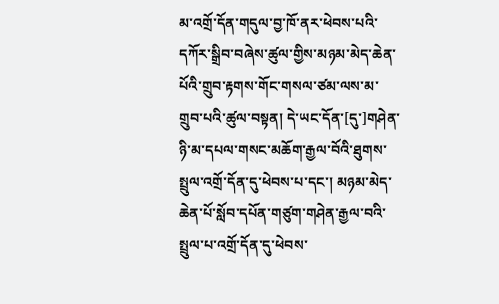མ་འགྲོ་དོན་གདུལ་བྱ་ཁོ་ནར་ཕེབས་པའི་དཀོར་སྒྲིབ་བཞེས་ཚུལ་གྱིས་མཉམ་མེད་ཆེན་པོའི་གྲུབ་རྟགས་གོང་གསལ་ཙམ་ལས་མ་གྲུབ་པའི་ཚུལ་བསྟན། དེ་ཡང་དོན་[དུ་]གཤེན་ཉི་མ་དཔལ་གསང་མཆོག་རྒྱལ་བོའི་ཐུགས་སྤྲུལ་འགྲོ་དོན་དུ་ཕེབས་པ་དང་། མཉམ་མེད་ཆེན་པོ་སློབ་དཔོན་གཙུག་གཤེན་རྒྱལ་བའི་སྤྲུལ་པ་འགྲོ་དོན་དུ་ཕེབས་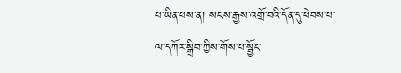པ་ཡིན་པས་ན། སངས་རྒྱས་འགྲོ་བའི་དོན་དུ་ཕེབས་པ་ལ་དཀོར་སྒྲིབ་ཀྱིས་གོས་པ་སྦྱོང་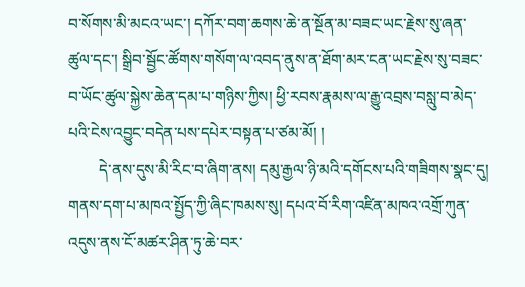བ་སོགས་མི་མངའ་ཡང་། དཀོར་བག་ཆགས་ཆེ་ན་སྔོན་མ་བཟང་ཡང་རྗེས་སུ་ཞན་ཚུལ་དང་། སྒྲིབ་སྦྱོང་ཚོགས་གསོག་ལ་འབད་ནུས་ན་ཐོག་མར་ངན་ཡང་རྗེས་སུ་བཟང་བ་ཡོང་ཚུལ་སྐྱེས་ཆེན་དམ་པ་གཉིས་ཀྱིས། ཕྱི་རབས་རྣམས་ལ་རྒྱུ་འབྲས་བསླུ་བ་མེད་པའི་ངེས་འབྱུང་བདེན་པས་དཔེར་བསྟན་པ་ཙམ་མོ། །
        དེ་ནས་དུས་མི་རིང་བ་ཞིག་ནས། དམུ་རྒྱལ་ཉི་མའི་དགོངས་པའི་གཟིགས་སྣང་དུ། གནས་དག་པ་མཁའ་སྤྱོད་ཀྱི་ཞིང་ཁམས་སུ། དཔའ་བོ་རིག་འཛིན་མཁའ་འགྲོ་ཀུན་འདུས་ནས་ངོ་མཚར་ཤིན་ཏུ་ཆེ་བར་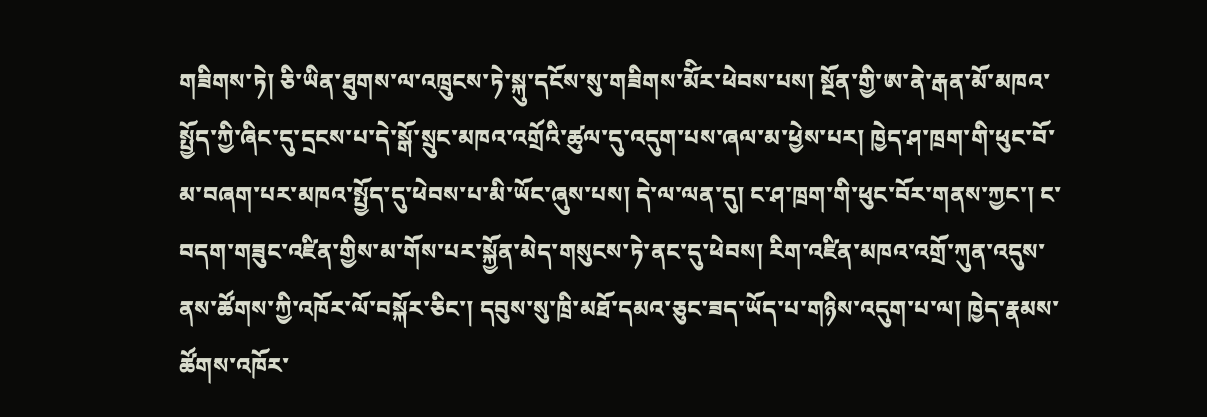གཟིགས་ཏེ། ཅི་ཡིན་ཐུགས་ལ་འཁྲུངས་ཏེ་སྐུ་དངོས་སུ་གཟིགས་མོིར་ཕེབས་པས། སྔོན་གྱི་ཨ་ནེ་རྒན་མོ་མཁའ་སྤྱོད་ཀྱི་ཞིང་དུ་དྲངས་པ་དེ་སྒོ་སྲུང་མཁའ་འགྲོའི་ཚུལ་དུ་འདུག་པས་ཞལ་མ་ཕྱེས་པར། ཁྱེད་ཤ་ཁྲག་གི་ཕུང་བོ་མ་བཞག་པར་མཁའ་སྤྱོད་དུ་ཕེབས་པ་མི་ཡོང་ཞུས་པས། དེ་ལ་ལན་དུ། ང་ཤ་ཁྲག་གི་ཕུང་བོར་གནས་ཀྱང་། ང་བདག་གཟུང་འཛིན་གྱིས་མ་གོས་པར་སྐྱོན་མེད་གསུངས་ཏེ་ནང་དུ་ཕེབས། རིག་འཛིན་མཁའ་འགྲོ་ཀུན་འདུས་ནས་ཚོགས་ཀྱི་འཁོར་ལོ་བསྐོར་ཅིང་། དབུས་སུ་ཁྲི་མཐོ་དམའ་ཅུང་ཟད་ཡོད་པ་གཉིས་འདུག་པ་ལ། ཁྱེད་རྣམས་ཚོགས་འཁོར་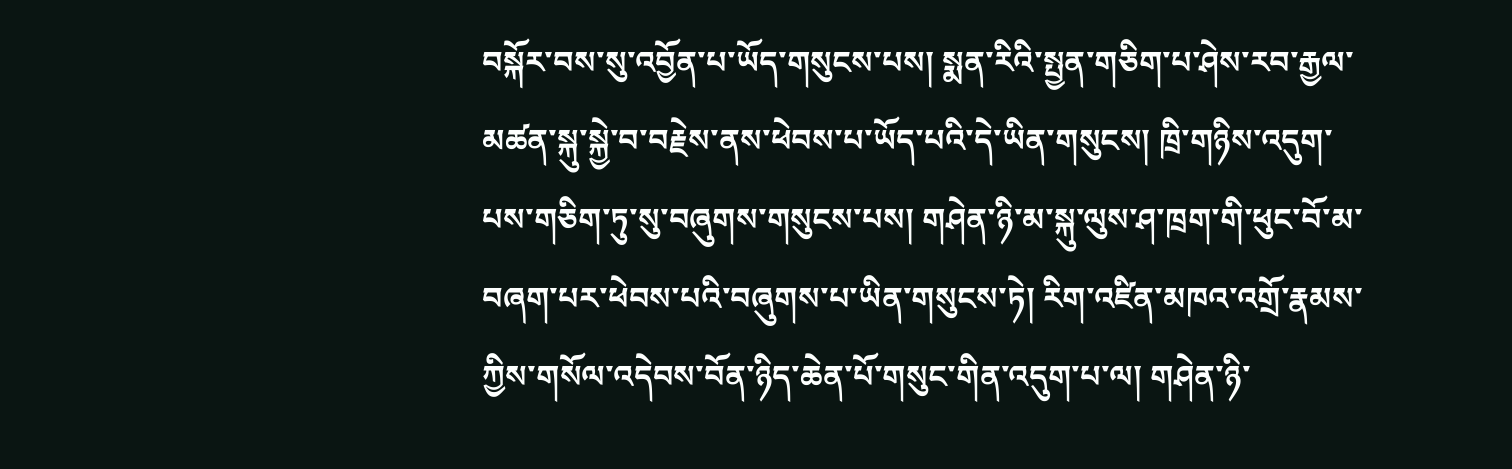བསྐོར་བས་སུ་འབྱོན་པ་ཡོད་གསུངས་པས། སྨན་རིའི་སྤྱན་གཅིག་པ་ཤེས་རབ་རྒྱལ་མཚན་སྐུ་སྐྱེ་བ་བརྗེས་ནས་ཕེབས་པ་ཡོད་པའི་དེ་ཡིན་གསུངས། ཁྲི་གཉིས་འདུག་པས་གཅིག་ཏུ་སུ་བཞུགས་གསུངས་པས། གཤེན་ཉི་མ་སྐུ་ལུས་ཤ་ཁྲག་གི་ཕུང་བོ་མ་བཞག་པར་ཕེབས་པའི་བཞུགས་པ་ཡིན་གསུངས་ཏེ། རིག་འཛིན་མཁའ་འགྲོ་རྣམས་ཀྱིས་གསོལ་འདེབས་བོན་ཉིད་ཆེན་པོ་གསུང་གིན་འདུག་པ་ལ། གཤེན་ཉི་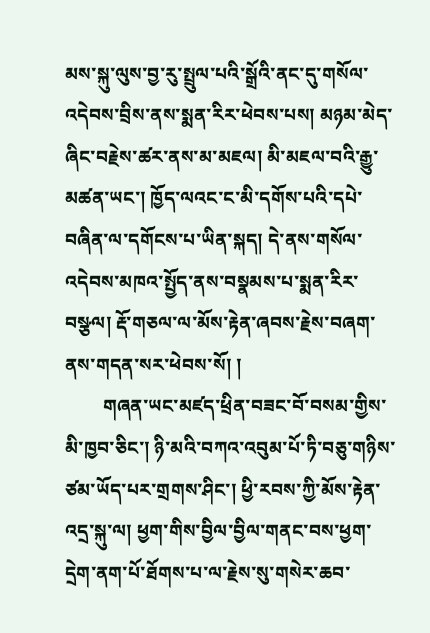མས་སྐུ་ལུས་བྱ་རུ་སྤྲུལ་པའི་སྒྲོའི་ནང་དུ་གསོལ་འདེབས་བྲིས་ནས་སྨན་རིར་ཕེབས་པས། མཉམ་མེད་ཞིང་བརྗེས་ཚར་ནས་མ་མཇལ། མི་མཇལ་བའི་རྒྱུ་མཚན་ཡང་། ཁྱོད་ལའང་ང་མི་དགོས་པའི་དཔེ་བཞིན་ལ་དགོངས་པ་ཡིན་སྐད། དེ་ནས་གསོལ་འདེབས་མཁའ་སྤྱོད་ནས་བསྣམས་པ་སྨན་རིར་བསྩལ། རྡོ་གཅལ་ལ་མོས་རྟེན་ཞབས་རྗེས་བཞག་ནས་གདན་སར་ཕེབས་སོ། །
        གཞན་ཡང་མཛད་ཕྲིན་བཟང་བོ་བསམ་གྱིས་མི་ཁྱབ་ཅིང་། ཉི་མའི་བཀའ་འབུམ་པོ་ཏི་བཅུ་གཉིས་ཙམ་ཡོད་པར་གྲགས་ཤིང་། ཕྱི་རབས་ཀྱི་མོས་རྟེན་འདྲ་སྐུ་ལ། ཕྱག་གིས་བྱིལ་བྱིལ་གནང་བས་ཕྱག་དྲེག་ནག་པོ་ཐོགས་པ་ལ་རྗེས་སུ་གསེར་ཆབ་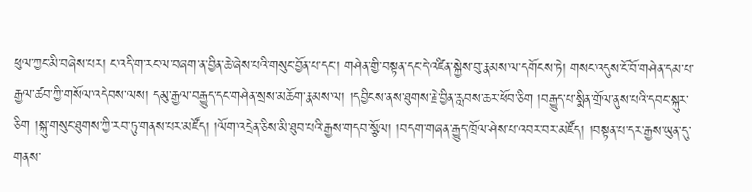ཕུལ་ཀྱང་མི་བཞེས་པར། ང་འདི་ག་རང་ལ་བཞག་ན་བྱིན་ཆེ་ཞེས་པའི་གསུང་བྱོན་པ་དང་། གཤེན་གྱི་བསྟན་དང་དེ་འཛིན་སྐྱེས་བུ་རྣམས་ལ་དགོངས་ཏེ། གསང་འདུས་ངོ་བོ་གཤེན་དམ་པ་རྒྱལ་ཚབ་ཀྱི་གསོལ་འདེབས་ལས། དམུ་རྒྱལ་བརྒྱུད་དང་གཤེན་སྲས་མཆོག་རྣམས་ལ། །དབྱིངས་ནས་ཐུགས་རྗེ་བྱིན་རླབས་ཆར་ཕོབ་ཅིག །བརྒྱུད་པ་སྨིན་གྲོལ་ནུས་པའི་དབང་སྐུར་ཅིག །སྐུ་གསུང་ཐུགས་ཀྱི་རབ་ཏུ་གནས་པར་མཛོད། །ལོག་འདྲེན་ཅིས་མི་ཐུབ་པའི་རྒྱས་གདབ་སྩོལ། །བདག་གཞན་རྒྱུད་ཁྲོལ་ཤེས་པ་འབར་བར་མཛོད། །བསྟན་པ་དར་རྒྱས་ཡུན་དུ་གནས་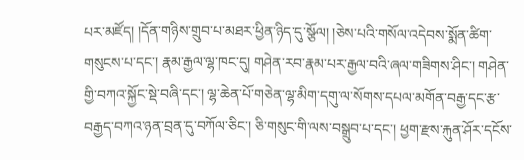པར་མཛོད། །དོན་གཉིས་གྲུབ་པ་མཐར་ཕྱིན་ཉིད་དུ་སྩོལ། །ཅེས་པའི་གསོལ་འདེབས་སྨོན་ཚིག་གསུངས་པ་དང་། རྣམ་རྒྱལ་ལྷ་ཁང་དུ། གཤེན་རབ་རྣམ་པར་རྒྱལ་བའི་ཞལ་གཟིགས་ཤིང་། གཤེན་གྱི་བཀའ་སྐྱོང་སྡེ་བཞི་དང་། ལྷ་ཆེན་པོ་གཅེན་ལྷ་མིག་དགུ་ལ་སོགས་དཔལ་མགོན་བརྒྱ་དང་རྩ་བརྒྱད་བཀའ་ཉན་བྲན་དུ་བཀོལ་ཅིང་། ཅི་གསུང་གི་ལས་བསྒྲུབ་པ་དང་། ཕྱག་རྫས་རྐུན་ཤོར་དངོས་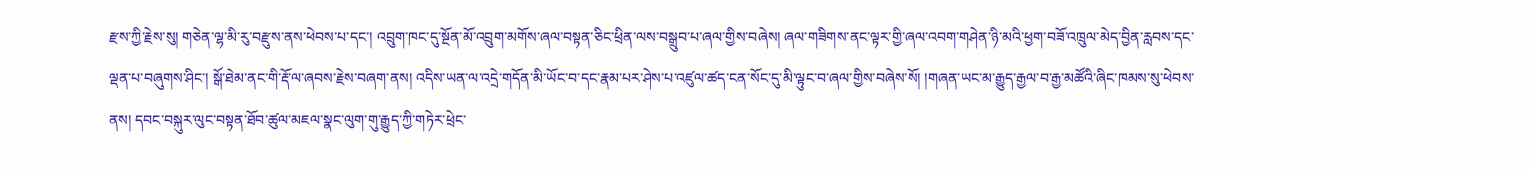རྫས་ཀྱི་རྗེས་སུ། གཅེན་ལྷ་མི་རུ་བརྫུས་ནས་ཕེབས་པ་དང་། འབྲུག་ཁང་དུ་སྔོན་མོ་འབྲུག་མགོས་ཞལ་བསྟན་ཅིང་ཕྲིན་ལས་བསྒྲུབ་པ་ཞལ་གྱིས་བཞེས། ཞལ་གཟིགས་ནང་ལྟར་གྱི་ཞལ་འབག་གཤེན་ཉི་མའི་ཕྱག་བཟོ་འཁྲུལ་མེད་བྱིན་རླབས་དང་ལྡན་པ་བཞུགས་ཤིང་། སྒོ་ཐེམ་ནང་གི་རྡོ་ལ་ཞབས་རྗེས་བཞག་ནས། འདིས་ཡན་ལ་འདྲེ་གདོན་མི་ཡོང་བ་དང་རྣམ་པར་ཤེས་པ་འཛུལ་ཚད་ངན་སོང་དུ་མི་ལྟུང་བ་ཞལ་གྱིས་བཞེས་སོ། །གཞན་ཡང་མ་རྒྱུད་རྒྱལ་བ་རྒྱ་མཚོའི་ཞིང་ཁམས་སུ་ཕེབས་ནས། དབང་བསྐུར་ལུང་བསྟན་ཐོབ་ཚུལ་མཇལ་སྣང་ལུག་གུ་རྒྱུད་ཀྱི་གཏེར་ཕྲེང་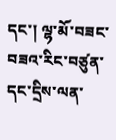དང་། ལྷ་མོ་བཟང་བཟའ་རིང་བཙུན་དང་དྲིས་ལན་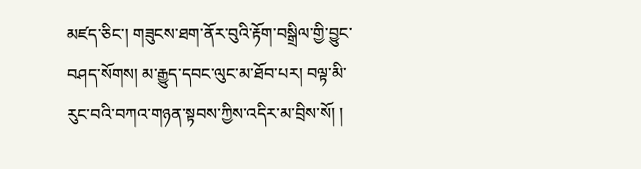མཛད་ཅིང་། གཟུངས་ཐག་ནོར་བུའི་རྟོག་བསྒྲིལ་གྱི་བྱུང་བཤད་སོགས། མ་རྒྱུད་དབང་ལུང་མ་ཐོབ་པར། བལྟ་མི་རུང་བའི་བཀའ་གཉན་སྟབས་ཀྱིས་འདིར་མ་བྲིས་སོ། །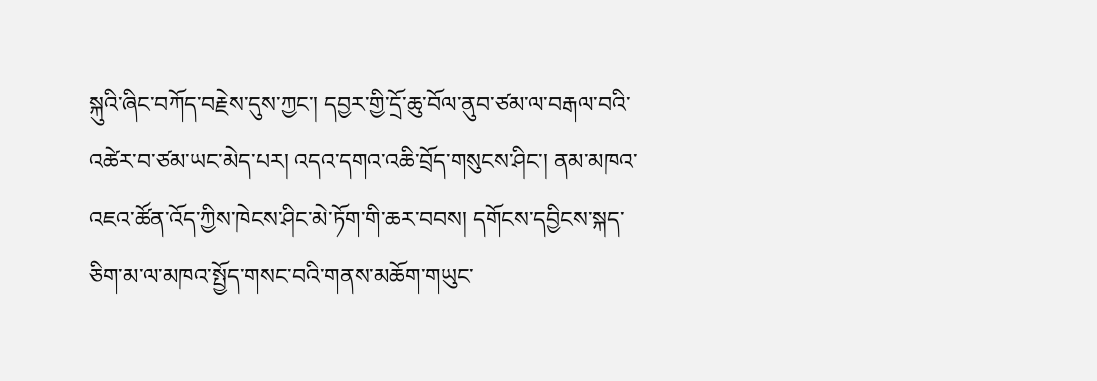སྐུའི་ཞིང་བཀོད་བརྗེས་དུས་ཀྱང་། དབྱར་གྱི་དྲོ་ཆུ་བོལ་ནུབ་ཙམ་ལ་བརྒལ་བའི་འཚེར་བ་ཙམ་ཡང་མེད་པར། འདའ་དགའ་འཆི་བྲོད་གསུངས་ཤིང་། ནམ་མཁའ་འཇའ་ཚོན་འོད་ཀྱིས་ཁེངས་ཤིང་མེ་ཏོག་གི་ཆར་བབས། དགོངས་དབྱིངས་སྐད་ཅིག་མ་ལ་མཁའ་སྤྱོད་གསང་བའི་གནས་མཆོག་གཡུང་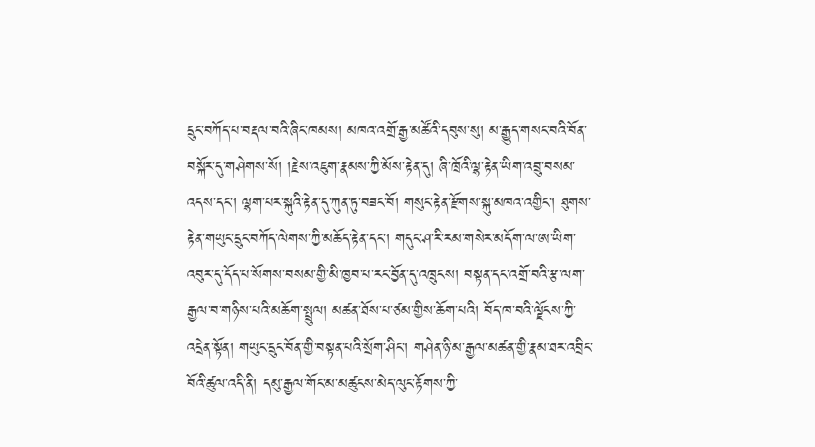དྲུང་བཀོད་པ་བརྡལ་བའི་ཞིང་ཁམས། མཁའ་འགྲོ་རྒྱ་མཚོའི་དབུས་སུ། མ་རྒྱུད་གསང་བའི་བོན་བསྐོར་དུ་གཤེགས་སོ། །རྗེས་འཇུག་རྣམས་ཀྱི་མོས་རྟེན་དུ། ཞི་ཁྲོའི་ལྷ་རྟེན་ཡིག་འབྲུ་བསམ་འདས་དང་། ལྷག་པར་སྐུའི་རྟེན་དུ་ཀུན་ཏུ་བཟང་བོ། གསུང་རྟེན་རྫོགས་སྐུ་མཁའ་འགྱིང་། ཐུགས་རྟེན་གཡུང་དྲུང་བཀོད་ལེགས་ཀྱི་མཆོད་རྟེན་དང་། གདུང་ཤ་རི་རམ་གསེར་མདོག་ལ་ཨ་ཡིག་འབུར་དུ་དོད་པ་སོགས་བསམ་གྱི་མི་ཁྱབ་པ་རང་བྱོན་དུ་འཁྲུངས། བསྟན་དང་འགྲོ་བའི་རྩ་ལག་རྒྱལ་བ་གཉིས་པའི་མཆོག་སྤྲུལ། མཚན་ཐོས་པ་ཙམ་གྱིས་ཆོག་པའི། བོད་ཁ་བའི་ལྗོངས་ཀྱི་འདྲེན་སྟོན། གཡུང་དྲུང་བོན་གྱི་བསྟན་པའི་སྲོག་ཤིང་། གཤེན་ཉི་མ་རྒྱལ་མཚན་གྱི་རྣམ་ཐར་འབྲིང་བོའི་ཚུལ་འདི་ནི། དམུ་རྒྱལ་གོང་མ་མཚུངས་མེད་ལུང་རྟོགས་ཀྱི་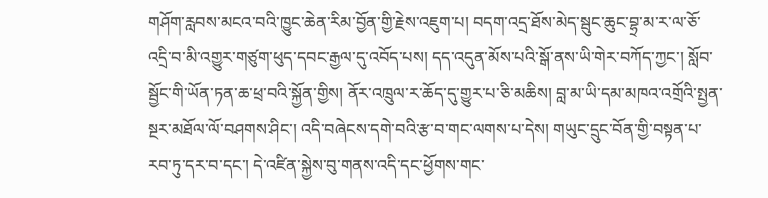གཤོག་རླབས་མངའ་བའི་ཁྱུང་ཆེན་རིམ་བྱོན་གྱི་རྗེས་འཇུག་པ། བདག་འདྲ་ཐོས་མེད་སྦུང་ཆུང་བྷྲ་མ་ར་ལ་ཅོ་འདྲི་བ་མི་འགྱུར་གཙུག་ཕུད་དབང་རྒྱལ་དུ་འབོད་པས། དད་འདུན་མོས་པའི་སྒོ་ནས་ཡི་གེར་བཀོད་ཀྱང་། སློབ་སྦྱོང་གི་ཡོན་ཏན་ཆ་ཕྲ་བའི་སྐྱོན་གྱིས། ནོར་འཁྲུལ་ར་ཆོད་དུ་གྱུར་པ་ཅི་མཆིས། བླ་མ་ཡི་དམ་མཁའ་འགྲོའི་སྤྱན་སྔར་མཐོལ་ལོ་བཤགས་ཤིང་། འདི་བཞེངས་དགེ་བའི་རྩ་བ་གང་ལགས་པ་དེས། གཡུང་དྲུང་བོན་གྱི་བསྟན་པ་རབ་ཏུ་དར་བ་དང་། དེ་འཛིན་སྐྱེས་བུ་གནས་འདི་དང་ཕྱོགས་གང་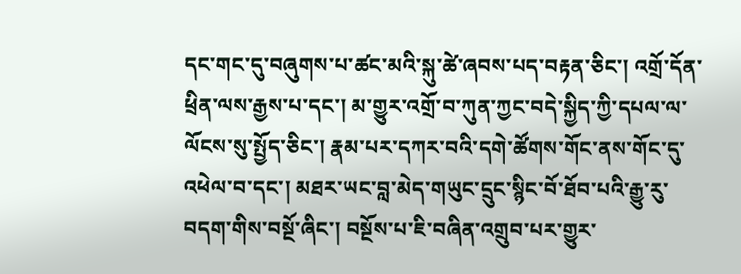དང་གང་དུ་བཞུགས་པ་ཚང་མའི་སྐུ་ཚེ་ཞབས་པད་བརྟན་ཅིང་། འགྲོ་དོན་ཕྲིན་ལས་རྒྱས་པ་དང་། མ་གྱུར་འགྲོ་བ་ཀུན་ཀྱང་བདེ་སྐྱིད་ཀྱི་དཔལ་ལ་ལོངས་སུ་སྤྱོད་ཅིང་། རྣམ་པར་དཀར་བའི་དགེ་ཚོགས་གོང་ནས་གོང་དུ་འཕེལ་བ་དང་། མཐར་ཡང་བླ་མེད་གཡུང་དྲུང་སྙིང་བོ་ཐོབ་པའི་རྒྱུ་རུ་བདག་གིས་བསྔོ་ཞིང་། བསྔོས་པ་ཇི་བཞིན་འགྲུབ་པར་གྱུར་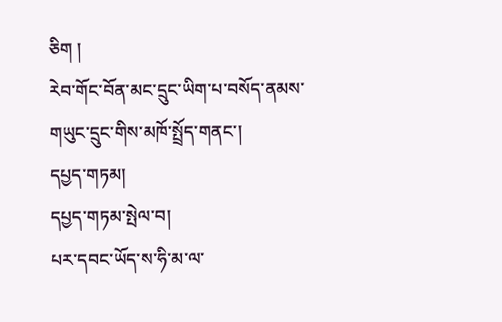ཅིག །
རེབ་གོང་བོན་མང་དྲུང་ཡིག་པ་བསོད་ནམས་གཡུང་དྲུང་གིས་མཁོ་སྤྲོད་གནང་།
དཔྱད་གཏམ།
དཔྱད་གཏམ་སྤེལ་བ།
པར་དབང་ཡོད་ས་ཧི་མ་ལ་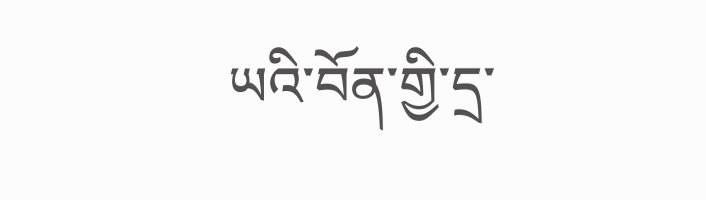ཡའི་བོན་གྱི་དྲ་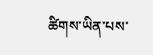ཚིགས་ཡིན་པས་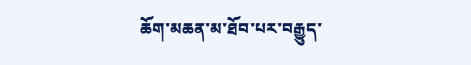ཆོག་མཆན་མ་ཐོབ་པར་བརྒྱུད་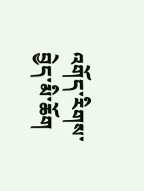འགོད་རིགས་བྱེད་མི་ཆོག